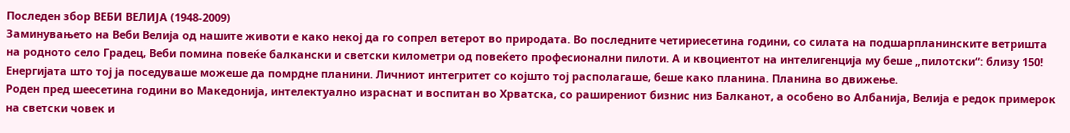Последен збор ВЕБИ ВЕЛИЈА (1948-2009)
Заминувањето на Веби Велија од нашите животи е како некој да го сопрел ветерот во природата. Во последните четириесетина години, со силата на подшарпланинските ветришта на родното село Градец, Веби помина повеќе балкански и светски километри од повеќето професионални пилоти. А и квоциентот на интелигенција му беше „пилотски“: близу 150! Енергијата што тој ја поседуваше можеше да помрдне планини. Личниот интегритет со којшто тој располагаше, беше како планина. Планина во движење.
Роден пред шеесетина години во Македонија, интелектуално израснат и воспитан во Хрватска, со раширениот бизнис низ Балканот, а особено во Албанија, Велија е редок примерок на светски човек и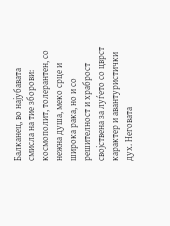Балканец, во најубавата смисла на тие зборови: космополит, толерантен, со нежна душа, меко срце и широка рака, но и со решителност и храброст својствена за луѓето со цврст карактер и авантуристички дух. Неговата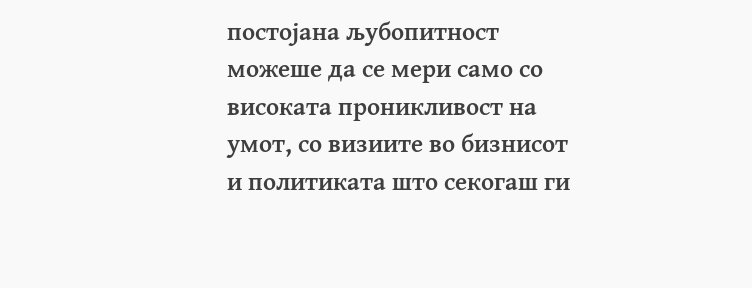постојана љубопитност можеше да се мери само со високата проникливост на умот, со визиите во бизнисот и политиката што секогаш ги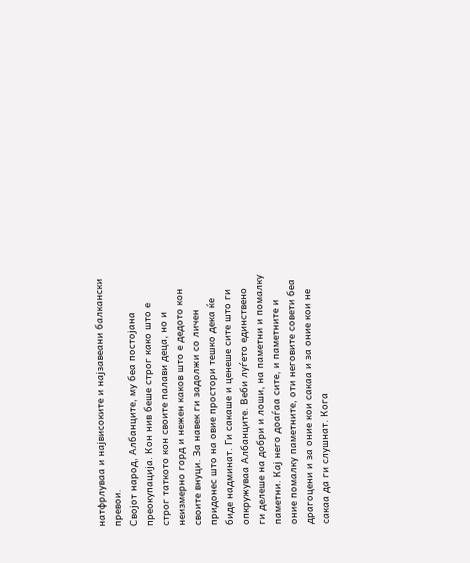натфрлуваа и највисоките и најзавеани балкански превои.
Својот народ, Албанците, му беа постојана преокупација. Кон нив беше строг како што е строг таткото кон своите палави деца, но и неизмерно горд и нежен каков што е дедото кон своите внуци. За навек ги задолжи со личен придонес што на овие простори тешко дека ќе биде надминат. Ги сакаше и ценеше сите што ги опкружуваа Албанците. Веби луѓето единствено ги делеше на добри и лоши, на паметни и помалку паметни. Кај него доаѓаа сите, и паметните и оние помалку паметните, оти неговите совети беа драгоцени и за оние кои сакаа и за оние кои не сакаа да ги слушнат. Кога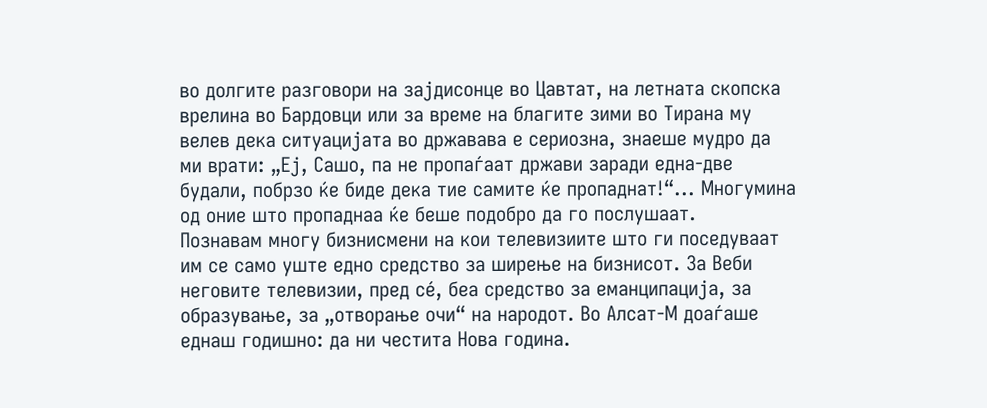во долгите разговори на зајдисонце во Цавтат, на летната скопска врелина во Бардовци или за време на благите зими во Тирана му велев дека ситуацијата во државава е сериозна, знаеше мудро да ми врати: „Еј, Сашо, па не пропаѓаат држави заради една-две будали, побрзо ќе биде дека тие самите ќе пропаднат!“... Многумина од оние што пропаднаа ќе беше подобро да го послушаат.
Познавам многу бизнисмени на кои телевизиите што ги поседуваат им се само уште едно средство за ширење на бизнисот. За Веби неговите телевизии, пред сé, беа средство за еманципација, за образување, за „отворање очи“ на народот. Во Алсат-М доаѓаше еднаш годишно: да ни честита Нова година.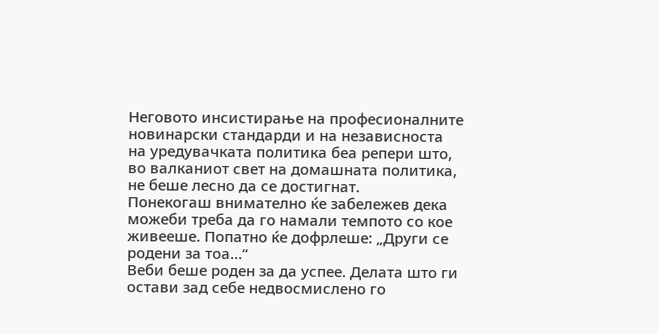Неговото инсистирање на професионалните новинарски стандарди и на независноста на уредувачката политика беа репери што, во валканиот свет на домашната политика, не беше лесно да се достигнат.
Понекогаш внимателно ќе забележев дека можеби треба да го намали темпото со кое живееше. Попатно ќе дофрлеше: „Други се родени за тоа...“
Веби беше роден за да успее. Делата што ги остави зад себе недвосмислено го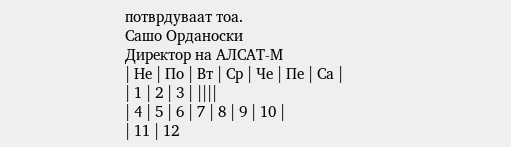потврдуваат тоа.
Сашо Орданоски
Директор на АЛСАТ-М
| Не | По | Вт | Ср | Че | Пе | Са |
| 1 | 2 | 3 | ||||
| 4 | 5 | 6 | 7 | 8 | 9 | 10 |
| 11 | 12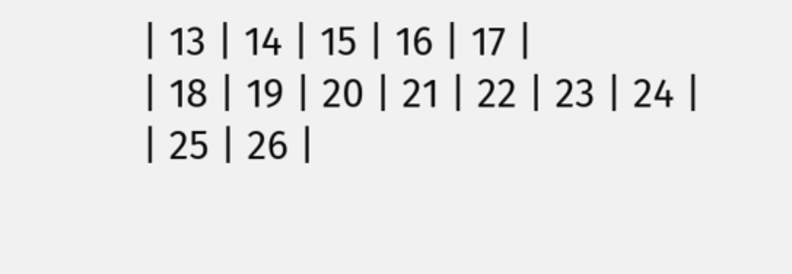| 13 | 14 | 15 | 16 | 17 |
| 18 | 19 | 20 | 21 | 22 | 23 | 24 |
| 25 | 26 |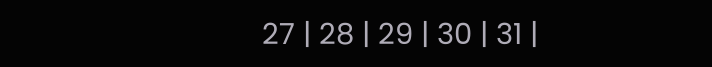27 | 28 | 29 | 30 | 31 |